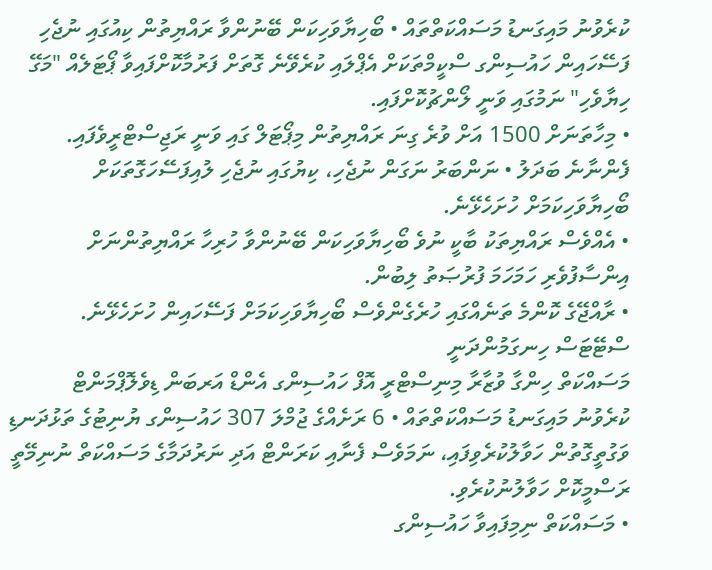ކުރެވުނު މައިގަނޑު މަސައްކަތްތައް • ބޯހިޔާވަހިކަން ބޭނުންވާ ރައްޔިތުން ކިއުގައި ނުޖެހި ފަސޭހައިން ހައުސިންގ ސްކީމްތަކަށް އެޕްލައި ކުރެވޭނެ ގޮތަށް ފަރުމާކޮށްފައިވާ ޕޯޓަލެއް "މަގޭ ހިޔާވެހި" ނަމުގައި ވަނީ ލޯންޗުކޮށްފައި.
• މިހާތަނަށް 1500 އަށް ވުރެ ގިނަ ރައްޔިތުން މިޕޯޓަލް ގައި ވަނީ ރަޖިސްޓްރީވެފައި.
ފެންނާނެ ބަދަލު • ނަންބަރު ނަގަން ނުޖެހި، ކިޔުގައި ނުޖެހި ލުއިފަސޭހަގޮތަކަށް ބޯހިޔާވަހިކަމަށް ހުށަހެޅޭނެ.
• އެއްވެސް ރައްޔިތަކު ބާކީ ނުވެ ބޯހިޔާވަހިކަން ބޭނުންވާ ހުރިހާ ރައްޔިތުންނަށް އިންސާފުވެރި ހަމަހަމަ ފުރުޞަތު ލިބުން.
• ރާއްޖޭގެ ކޮންމެ ތަނެއްގައި ހުރެގެންވެސް ބޯހިޔާވަހިކަމަށް ފަސޭހައިން ހުށަހެޅޭނެ.
ސްޓޭޓަސް ހިނގަމުންދަނީ
މަސައްކަތް ހިންގާ ވުޒާރާ މިނިސްޓްރީ އޮފް ހައުސިންގ އެންޑް އަރބަން ޑިވެލޮޕްމަންޓް
ކުރެވުނު މައިގަނޑު މަސައްކަތްތައް • 6 ރަށެއްގެ ޖުމްލަ 307 ހައުސިންގ ޔުނިޓުގެ ތަޅުދަނޑި ވަގުތީގޮތުން ހަވާލުކުރެވިފައި، ނަމަވެސް ފެނާއި ކަރަންޓް އަދި ނަރުދަމާގެ މަސައްކަތް ނުނިމޭތީ ރަސްމީކޮށް ހަވާލުނުކުރެވި.
• މަސައްކަތް ނިމިފައިވާ ހައުސިންގ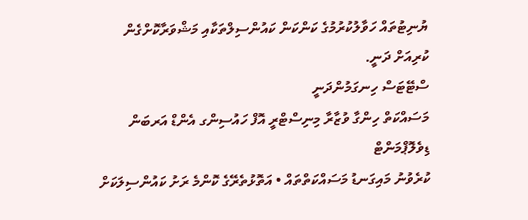ޔުނިޓުތައް ހަވާލުކުރުމުގެ ކަންކަން ކައުންސިލްތަކާއި މަޝްވަރާކޮށްގެން ކުރިއަށް ދަނީ.
ސްޓޭޓަސް ހިނގަމުންދަނީ
މަސައްކަތް ހިންގާ ވުޒާރާ މިނިސްޓްރީ އޮފް ހައުސިންގ އެންޑް އަރބަން ޑިވެލޮޕްމަންޓް
ކުރެވުނު މައިގަނޑު މަސައްކަތްތައް • އަތޮޅުތެރޭގެ ކޮންމެ ރަށު ކައުންސިލަކަށް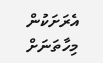އެރަށަކުން މިހާތަނަށް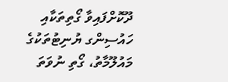ދޫކޮށްފައިވާ ގޯތިތަކާއި ހައުސިންގ ޔުނިޓުތަކުގެ މައުލޫމާތު، ގޯތި ނުވަތަ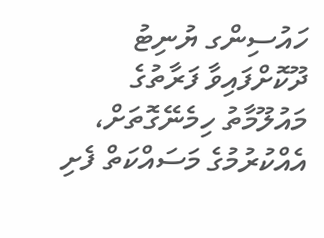ހައުސިންގ ޔުނިޓު ދޫކޮށްފައިވާ ފަރާތުގެ މައުލޫމާތު ހިމެނޭގޮތަށް، އެއްކުރުމުގެ މަސައްކަތް ފެށި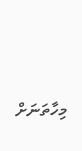މިހާތަނަށް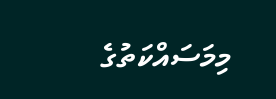މިމަސައްކަތުގެ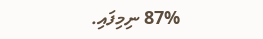87% ނިމިފައި.